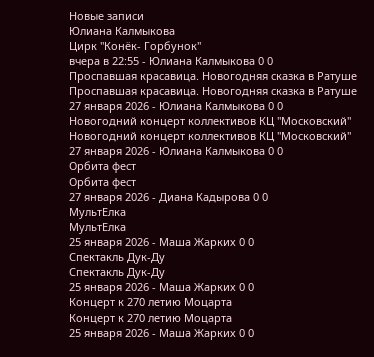Новые записи
Юлиана Калмыкова
Цирк "Конёк- Горбунок"
вчера в 22:55 - Юлиана Калмыкова 0 0
Проспавшая красавица. Новогодняя сказка в Ратуше
Проспавшая красавица. Новогодняя сказка в Ратуше
27 января 2026 - Юлиана Калмыкова 0 0
Новогодний концерт коллективов КЦ "Московский"
Новогодний концерт коллективов КЦ "Московский"
27 января 2026 - Юлиана Калмыкова 0 0
Орбита фест
Орбита фест
27 января 2026 - Диана Кадырова 0 0
МультЕлка
МультЕлка
25 января 2026 - Маша Жарких 0 0
Спектакль Дук-Ду
Спектакль Дук-Ду
25 января 2026 - Маша Жарких 0 0
Концерт к 270 летию Моцарта
Концерт к 270 летию Моцарта
25 января 2026 - Маша Жарких 0 0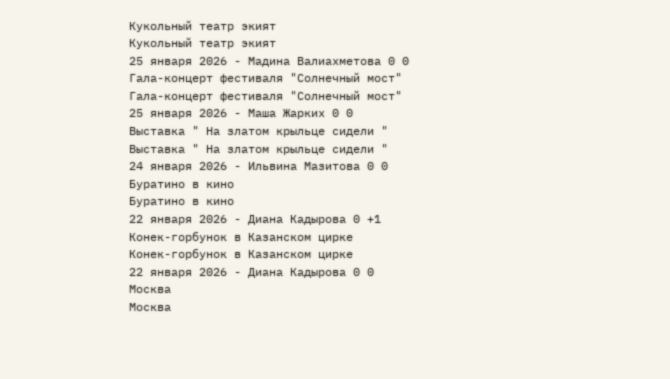Кукольный театр экият
Кукольный театр экият
25 января 2026 - Мадина Валиахметова 0 0
Гала-концерт фестиваля "Солнечный мост"
Гала-концерт фестиваля "Солнечный мост"
25 января 2026 - Маша Жарких 0 0
Выставка " На златом крыльце сидели "
Выставка " На златом крыльце сидели "
24 января 2026 - Ильвина Мазитова 0 0
Буратино в кино
Буратино в кино
22 января 2026 - Диана Кадырова 0 +1
Конек-горбунок в Казанском цирке
Конек-горбунок в Казанском цирке
22 января 2026 - Диана Кадырова 0 0
Москва
Москва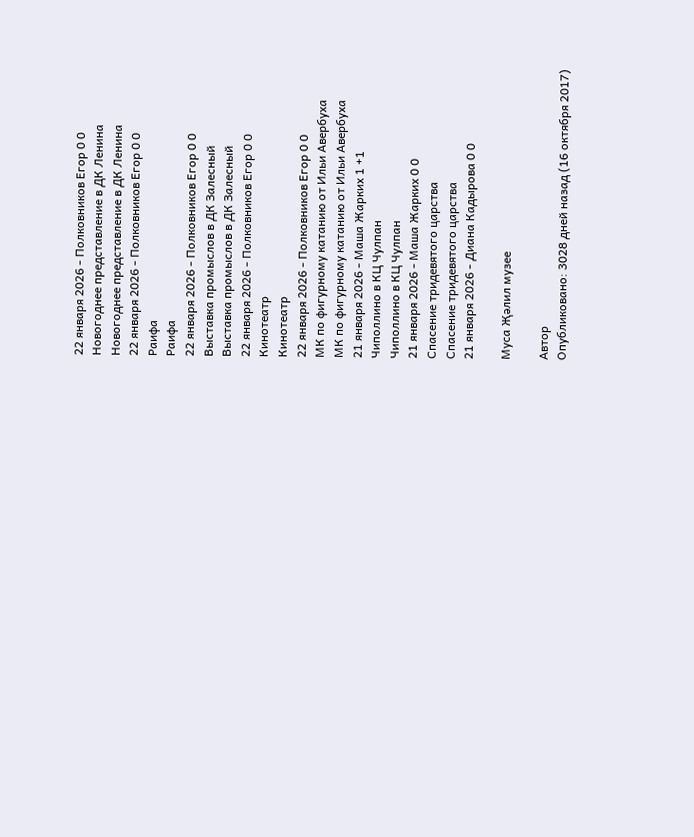22 января 2026 - Полковников Егор 0 0
Новогоднее представление в ДК Ленина
Новогоднее представление в ДК Ленина
22 января 2026 - Полковников Егор 0 0
Раифа
Раифа
22 января 2026 - Полковников Егор 0 0
Выставка промыслов в ДК Залесный
Выставка промыслов в ДК Залесный
22 января 2026 - Полковников Егор 0 0
Кинотеатр
Кинотеатр
22 января 2026 - Полковников Егор 0 0
МК по фигурному катанию от Ильи Авербуха
МК по фигурному катанию от Ильи Авербуха
21 января 2026 - Маша Жарких 1 +1
Чиполлино в КЦ Чулпан
Чиполлино в КЦ Чулпан
21 января 2026 - Маша Жарких 0 0
Спасение тридевятого царства
Спасение тридевятого царства
21 января 2026 - Диана Кадырова 0 0

Муса Җәлил музее

Автор
Опубликовано: 3028 дней назад (16 октября 2017)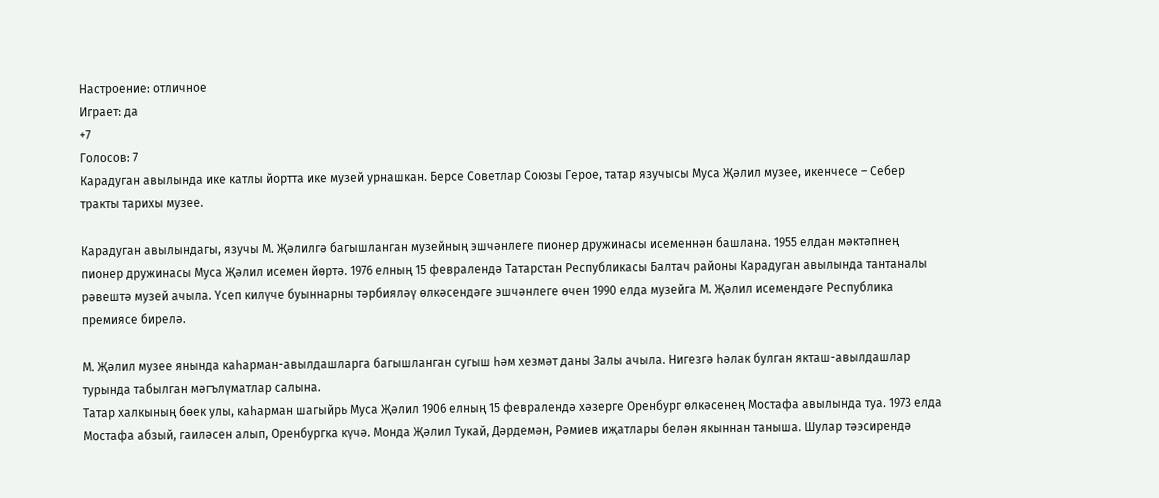Настроение: отличное
Играет: да
+7
Голосов: 7
Карадуган авылында ике катлы йортта ике музей урнашкан. Берсе Советлар Союзы Герое, татар язучысы Муса Җәлил музее, икенчесе – Себер тракты тарихы музее.

Карадуган авылындагы, язучы М. Җәлилгә багышланган музейның эшчәнлеге пионер дружинасы исеменнән башлана. 1955 елдан мәктәпнең пионер дружинасы Муса Җәлил исемен йөртә. 1976 елның 15 февралендә Татарстан Республикасы Балтач районы Карадуган авылында тантаналы рәвештә музей ачыла. Үсеп килүче буыннарны тәрбияләү өлкәсендәге эшчәнлеге өчен 1990 елда музейга М. Җәлил исемендәге Республика премиясе бирелә.

М. Җәлил музее янында каһарман-авылдашларга багышланган сугыш һәм хезмәт даны Залы ачыла. Нигезгә һәлак булган якташ-авылдашлар турында табылган мәгълүматлар салына.
Татар халкының бөек улы, каһарман шагыйрь Муса Җәлил 1906 елның 15 февралендә хәзерге Оренбург өлкәсенең Мостафа авылында туа. 1973 елда Мостафа абзый, гаиләсен алып, Оренбургка күчә. Монда Җәлил Тукай, Дәрдемән, Рәмиев иҗатлары белән якыннан таныша. Шулар тәэсирендә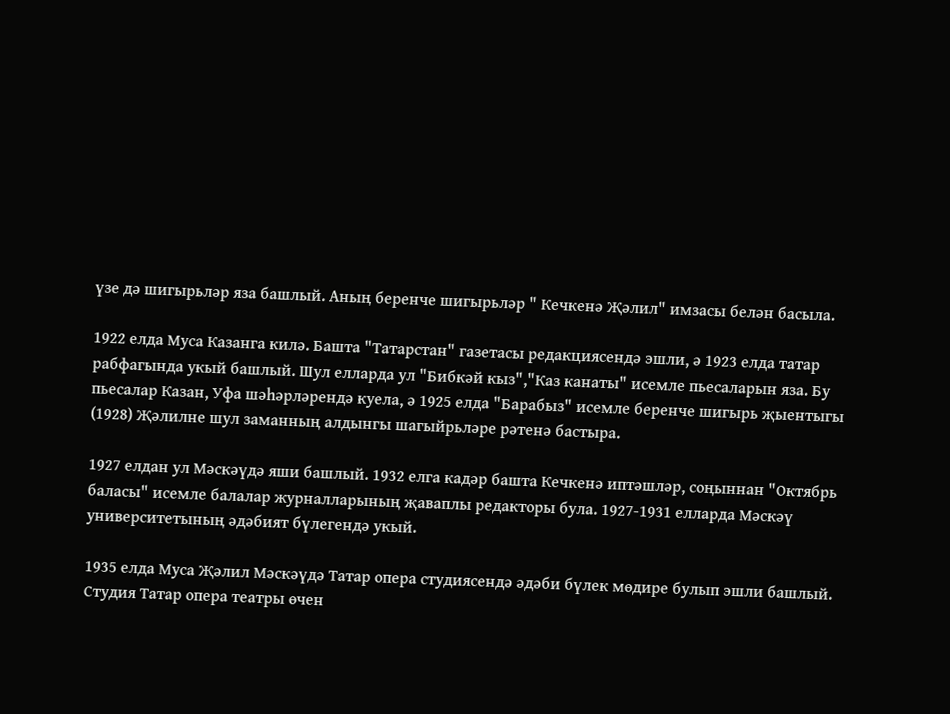үзе дә шигырьләр яза башлый. Аның беренче шигырьләр " Кечкенә Җәлил" имзасы белән басыла.

1922 елда Муса Казанга килә. Башта "Татарстан" газетасы редакциясендә эшли, ә 1923 елда татар рабфагында укый башлый. Шул елларда ул "Бибкәй кыз","Каз канаты" исемле пьесаларын яза. Бу пьесалар Казан, Уфа шәһәрләрендә куела, ә 1925 елда "Барабыз" исемле беренче шигырь җыентыгы (1928) Җәлилне шул заманның алдынгы шагыйрьләре рәтенә бастыра.

1927 елдан ул Мәскәүдә яши башлый. 1932 елга кадәр башта Кечкенә иптәшләр, соңыннан "Октябрь баласы" исемле балалар журналларының җаваплы редакторы була. 1927-1931 елларда Мәскәү университетының әдәбият бүлегендә укый.

1935 елда Муса Җәлил Мәскәүдә Татар опера студиясендә әдәби бүлек мөдире булып эшли башлый. Студия Татар опера театры өчен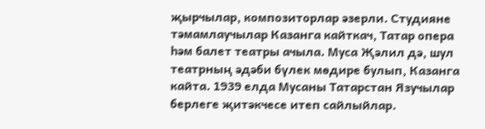җырчылар, композиторлар әзерли. Студияне тәмамлаучылар Казанга кайткач, Татар опера һәм балет театры ачыла. Муса Җәлил дә, шул театрның әдәби бүлек мөдире булып, Казанга кайта. 1939 елда Мусаны Татарстан Язучылар берлеге җитәкчесе итеп сайлыйлар.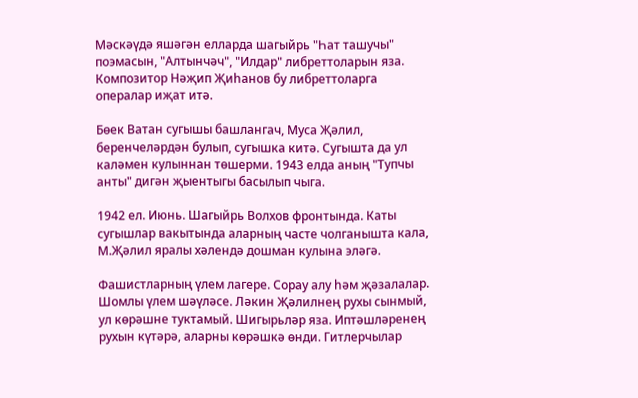Мәскәүдә яшәгән елларда шагыйрь "Һат ташучы" поэмасын, "Алтынчәч", "Илдар" либреттоларын яза. Композитор Нәҗип Җиһанов бу либреттоларга опералар иҗат итә.

Бөек Ватан сугышы башлангач, Муса Җәлил, беренчеләрдән булып, сугышка китә. Сугышта да ул каләмен кулыннан төшерми. 1943 елда аның "Тупчы анты" дигән җыентыгы басылып чыга.

1942 ел. Июнь. Шагыйрь Волхов фронтында. Каты сугышлар вакытында аларның часте чолганышта кала, М.Җәлил яралы хәлендә дошман кулына эләгә.

Фашистларның үлем лагере. Сорау алу һәм җәзалалар. Шомлы үлем шәүләсе. Ләкин Җәлилнең рухы сынмый, ул көрәшне туктамый. Шигырьләр яза. Иптәшләренең рухын күтәрә, аларны көрәшкә өнди. Гитлерчылар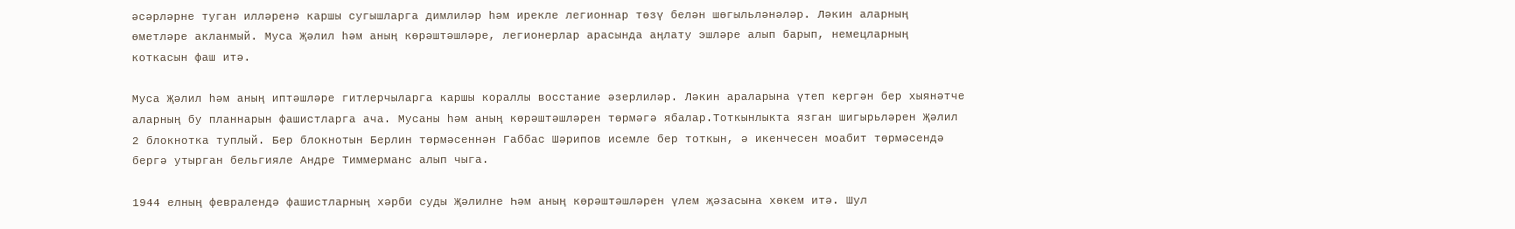әсәрләрне туган илләренә каршы сугышларга димлиләр һәм ирекле легионнар төзү белән шөгыльләнәләр. Ләкин аларның өметләре акланмый. Муса Җәлил һәм аның көрәштәшләре, легионерлар арасында аңлату эшләре алып барып, немецларның коткасын фаш итә.

Муса Җәлил һәм аның иптәшләре гитлерчыларга каршы кораллы восстание әзерлиләр. Ләкин араларына үтеп кергән бер хыянәтче аларның бу планнарын фашистларга ача. Мусаны һәм аның көрәштәшләрен төрмәгә ябалар.Тоткынлыкта язган шигырьләрен Җәлил 2 блокнотка туплый. Бер блокнотын Берлин төрмәсеннән Габбас Шәрипов исемле бер тоткын, ә икенчесен моабит төрмәсендә бергә утырган бельгияле Андре Тиммерманс алып чыга.

1944 елның февралендә фашистларның хәрби суды Җәлилне Һәм аның көрәштәшләрен үлем җәзасына хөкем итә. Шул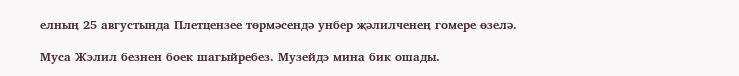елның 25 августында Плетцензее төрмәсендә унбер җәлилченең гомере өзелә.

Муса Жэлил безнен боек шагыйребез. Музейдэ мина бик ошады.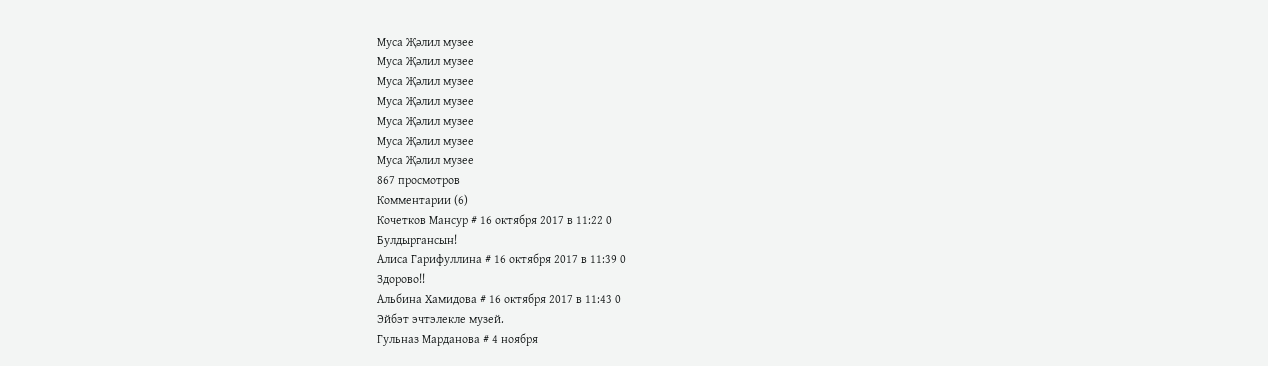Муса Җәлил музее
Муса Җәлил музее
Муса Җәлил музее
Муса Җәлил музее
Муса Җәлил музее
Муса Җәлил музее
Муса Җәлил музее
867 просмотров
Комментарии (6)
Кочетков Мансур # 16 октября 2017 в 11:22 0
Булдыргансын!
Алиса Гарифуллина # 16 октября 2017 в 11:39 0
Здорово!!
Альбина Хамидова # 16 октября 2017 в 11:43 0
Эйбэт эчтэлекле музей.
Гульназ Марданова # 4 ноября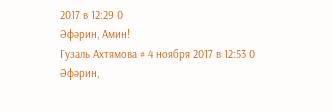2017 в 12:29 0
Әфәрин, Амин!
Гузаль Ахтямова # 4 ноября 2017 в 12:53 0
Әфәрин,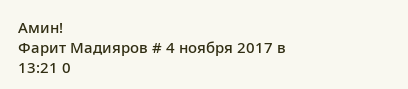Амин!
Фарит Мадияров # 4 ноября 2017 в 13:21 0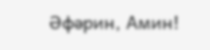Әфәрин, Амин!